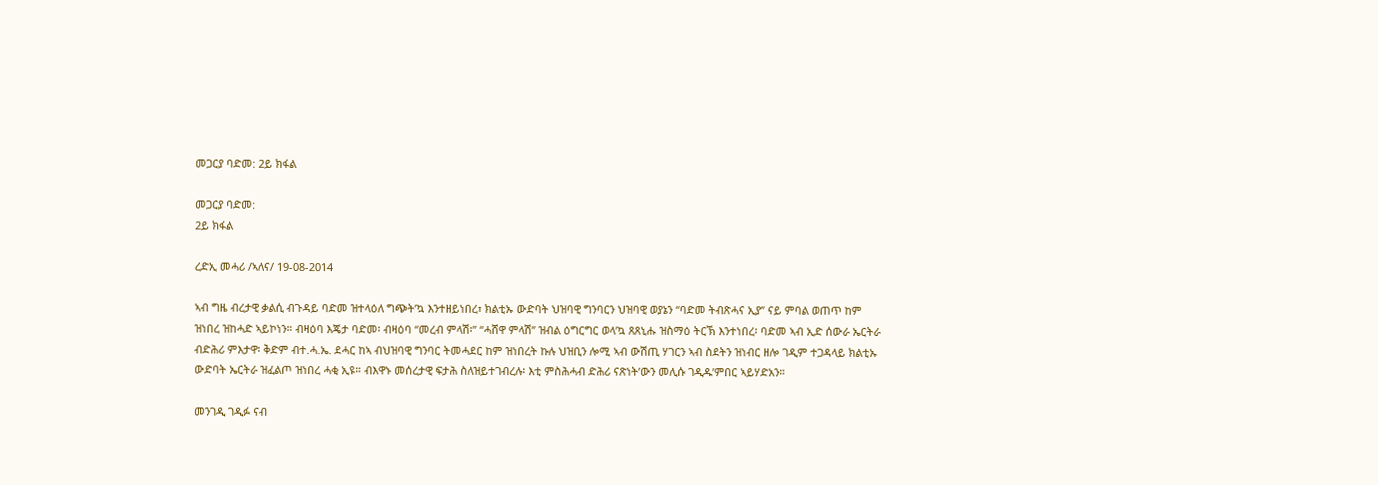መጋርያ ባድመ: 2ይ ክፋል

መጋርያ ባድመ:
2ይ ክፋል

ረድኢ መሓሪ /ኣለና/ 19-08-2014

ኣብ ግዜ ብረታዊ ቃልሲ ብጉዳይ ባድመ ዝተላዕለ ግጭት’ኳ እንተዘይነበረ፣ ክልቲኡ ውድባት ህዝባዊ ግንባርን ህዝባዊ ወያኔን “ባድመ ትብጽሓና ኢያ” ናይ ምባል ወጠጥ ከም ዝነበረ ዝከሓድ ኣይኮነን። ብዛዕባ እጄታ ባድመ፡ ብዛዕባ “መረብ ምላሽ፡” “ሓሸዋ ምላሽ” ዝብል ዕግርግር ወላ’ኳ ጸጸኒሑ ዝስማዕ ትርኽ እንተነበረ፡ ባድመ ኣብ ኢድ ሰውራ ኤርትራ ብድሕሪ ምእታዋ፡ ቅድም ብተ.ሓ.ኤ. ደሓር ከኣ ብህዝባዊ ግንባር ትመሓደር ከም ዝነበረት ኩሉ ህዝቢን ሎሚ ኣብ ውሽጢ ሃገርን ኣብ ስደትን ዝነብር ዘሎ ገዲም ተጋዳላይ ክልቲኡ ውድባት ኤርትራ ዝፈልጦ ዝነበረ ሓቂ ኢዩ። ብእዋኑ መሰረታዊ ፍታሕ ስለዝይተገብረሉ፡ እቲ ምስሕሓብ ድሕሪ ናጽነት’ውን መሊሱ ገዲዱ’ምበር ኣይሃድአን።

መንገዲ ገዲፉ ናብ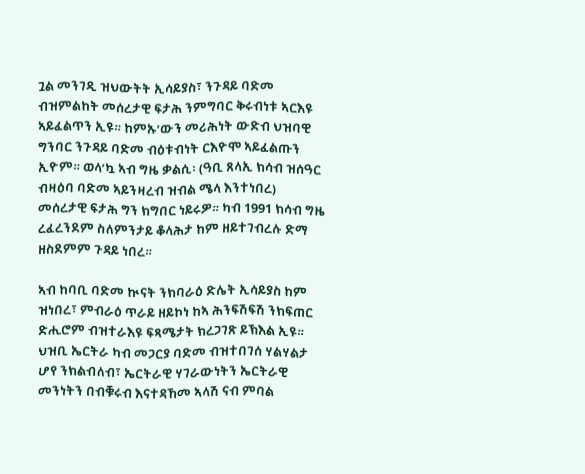ጓል መንገዲ ዝህውትት ኢሳይያስ፣ ንጉዳይ ባድመ ብዝምልከት መሰረታዊ ፍታሕ ንምግባር ቅሩብነቱ ኣርእዩ ኣይፈልጥን ኢዩ። ከምኡ’ውን መሪሕነት ውድብ ህዝባዊ ግንባር ንጉዳይ ባድመ ብዕቱብነት ርእዮሞ ኣይፈልጡን ኢዮም። ወላ’ኳ ኣብ ግዜ ቃልሲ፡ (ዓቢ ጸላኢ ክሳብ ዝሰዓር ብዛዕባ ባድመ ኣይንዛረብ ዝብል ሜላ እንተነበረ) መሰረታዊ ፍታሕ ግን ክግበር ነይሩዎ። ካብ 1991 ክሳብ ግዜ ረፈረንደም ስለምንታይ ቆላሕታ ከም ዘይተገብረሉ ድማ ዘስደምም ጉዳይ ነበረ።

ኣብ ከባቢ ባድመ ኲናት ንክባራዕ ድሌት ኢሳይያስ ከም ዝነበረ፣ ምብራዕ ጥራይ ዘይኮነ ከኣ ሕንፍሽፍሽ ንክፍጠር ድሒሮም ብዝተራእዩ ፍጻሜታት ክረጋገጽ ይኽእል ኢዩ። ህዝቢ ኤርትራ ካብ መጋርያ ባድመ ብዝተበገሰ ሃልሃልታ ሆየ ንክልብለብ፣ ኤርትራዊ ሃገራውነትን ኤርትራዊ መንነትን በብቑሩብ እናተዳኸመ ኣላሽ ናብ ምባል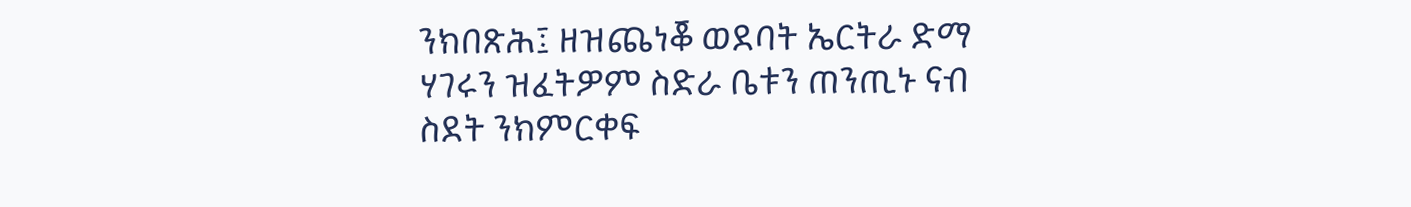ንክበጽሕ፤ ዘዝጨነቖ ወደባት ኤርትራ ድማ ሃገሩን ዝፈትዎም ስድራ ቤቱን ጠንጢኑ ናብ ስደት ንክምርቀፍ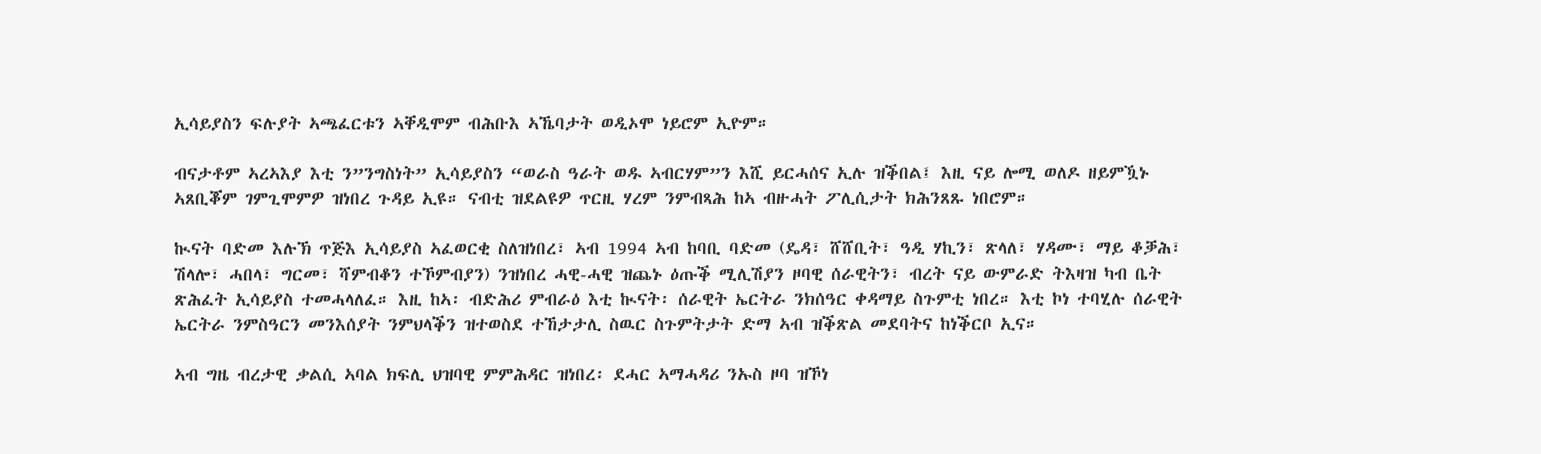ኢሳይያስን ፍሉያት ኣጫፈርቱን ኣቐዲሞም ብሕቡእ ኣኼባታት ወዲኦሞ ነይሮም ኢዮም።

ብናታቶም ኣረኣእያ እቲ ን”ንግስነት” ኢሳይያስን “ወራስ ዓራት ወዱ ኣብርሃም”ን እሺ ይርሓሰና ኢሉ ዝቕበል፤ እዚ ናይ ሎሚ ወለዶ ዘይምዃኑ ኣጸቢቖም ገምጊሞምዎ ዝነበረ ጉዳይ ኢዩ። ናብቲ ዝደልዩዎ ጥርዚ ሃረም ንምብጻሕ ከኣ ብዙሓት ፖሊሲታት ክሕንጸጹ ነበሮም።

ኲናት ባድመ እሉኽ ጥጅእ ኢሳይያስ ኣፈወርቂ ስለዝነበረ፣ ኣብ 1994 ኣብ ከባቢ ባድመ (ዴዳ፣ ሸሸቢት፣ ዓዲ ሃኪን፣ ጽላለ፣ ሃዳሙ፣ ማይ ቆቓሕ፣ ሽላሎ፣ ሓበላ፣ ግርመ፣ ሻምብቆን ተኾምብያን) ንዝነበረ ሓዊ-ሓዊ ዝጨኑ ዕጡቕ ሚሊሽያን ዞባዊ ሰራዊትን፣ ብረት ናይ ውምራድ ትእዛዝ ካብ ቤት ጽሕፈት ኢሳይያስ ተመሓላለፈ። እዚ ከኣ፡ ብድሕሪ ምብራዕ እቲ ኲናት፡ ሰራዊት ኤርትራ ንክሰዓር ቀዳማይ ስጉምቲ ነበረ። እቲ ኮነ ተባሂሉ ሰራዊት ኤርትራ ንምስዓርን መንእሰያት ንምህላቕን ዝተወስደ ተኸታታሊ ስዉር ስጉምትታት ድማ ኣብ ዝቕጽል መደባትና ከነቕርቦ ኢና።

ኣብ ግዜ ብረታዊ ቃልሲ ኣባል ክፍሊ ህዝባዊ ምምሕዳር ዝነበረ፡ ደሓር ኣማሓዳሪ ንኡስ ዞባ ዝኾነ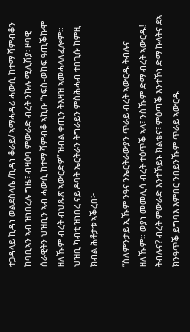ተጋዳላይ ኪዳነ ወልደስላሴ /ኪዳነ ቆራይ/ ኣማሓዳሪ ሓውሲ ከተማ ሻምብቆን ከባቢኣን ኣብ ዝነበረሉ ግዜ፣ ብዛዕባ ምውራድ ብረት ንኩሉ ሚሊሽያ፡ ዞባዊ ሰራዊትን ህዝቢን ኣብ ሓውሲ ከተማ ሻምብቆ ኣኪቡ “ነፍስ-ወከፍ ዓጢቕኩሞ ዘለኹም ብረት ብህጹጽ ኣውርድዎ” ዝብል ቀጢን ትእዛዝ ኣመሓላለፈሎም። ህዝቢ ካብቲ ዝነበረ ናይ ዶባት ኤርትራን ትግራይን ምስሕሓብ ተበጊሱ ከምዚ ክብል ሕቶታቱ ኣቕረበ፦

“ስለምንታይ ኢኹም ንዓና ንኤርትራውያን ጥራይ ብረት ኣውርዱ ትብሉና ዘለኹም። ወያነ መመሊሳ ብረት ተዕጥቕ ኣላ፣ ንስኹም ድማ ብረት ኣውርዱ! ትብሉና? ብረት ምውራድ እንተኾይኑ ክልቴና፣ ምዕጣቕ እንተኾነ ድማ ኩላትና ደኣ ክንዓጥቕ ይግባእ እምበር ንበይንኹም ጥራይ ኣውርዱ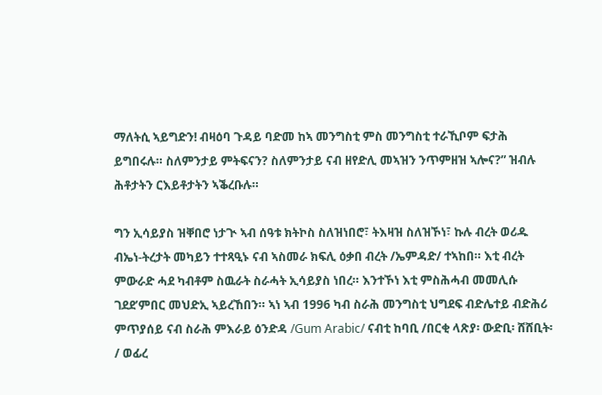ማለትሲ ኣይግድን! ብዛዕባ ጉዳይ ባድመ ከኣ መንግስቲ ምስ መንግስቲ ተራኺቦም ፍታሕ ይግበሩሉ። ስለምንታይ ምትፍናን? ስለምንታይ ናብ ዘየድሊ መኣዝን ንጥምዘዝ ኣሎና?” ዝብሉ ሕቶታትን ርእይቶታትን ኣቕረቡሉ።

ግን ኢሳይያስ ዝቐበሮ ነታጒ ኣብ ሰዓቱ ክትኮስ ስለዝነበሮ፣ ትእዛዝ ስለዝኾነ፣ ኩሉ ብረት ወሪዱ ብኤነ-ትረታት መካይን ተተጻዒኑ ናብ ኣስመራ ክፍሊ ዕቃበ ብረት /ኤምዳድ/ ተኣከበ። እቲ ብረት ምውራድ ሓደ ካብቶም ስዉራት ስራሓት ኢሳይያስ ነበረ። እንተኾነ እቲ ምስሕሓብ መመሊሱ ገደደ’ምበር መህድኢ ኣይረኸበን። ኣነ ኣብ 1996 ካብ ስራሕ መንግስቲ ህግደፍ ብድሌተይ ብድሕሪ ምጥያሰይ ናብ ስራሕ ምእራይ ዕንድዳ /Gum Arabic/ ናብቲ ከባቢ /በርቂ ላጽያ፡ ውድቢ፡ ሸሸቢት፡/ ወፊረ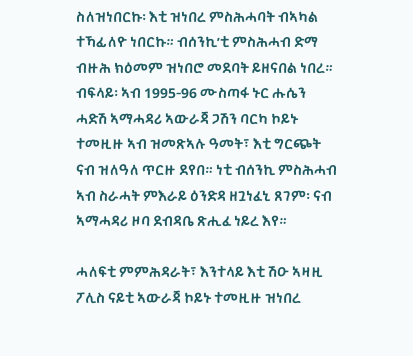ስለዝነበርኩ፡ እቲ ዝነበረ ምስሕሓባት ብኣካል ተኻፊለዮ ነበርኩ። ብሰንኪ’ቲ ምስሕሓብ ድማ ብዙሕ ክዕመም ዝነበሮ መደባት ይዘናበል ነበረ። ብፍላይ፡ ኣብ 1995-96 ሙስጣፋ ኑር ሑሴን ሓድሽ ኣማሓዳሪ ኣውራጃ ጋሽን ባርካ ኮይኑ ተመዚዙ ኣብ ዝመጽኣሉ ዓመት፣ እቲ ግርጭት ናብ ዝለዓለ ጥርዙ ደየበ። ነቲ ብሰንኪ ምስሕሓብ ኣብ ስራሓት ምእራይ ዕንድዳ ዘጓነፈኒ ጸገም፡ ናብ ኣማሓዳሪ ዞባ ደብዳቤ ጽሒፈ ነይረ እየ።

ሓለፍቲ ምምሕዳራት፣ እንተላይ እቲ ሽዑ ኣዛዚ ፖሊስ ናይቲ ኣውራጃ ኮይኑ ተመዚዙ ዝነበረ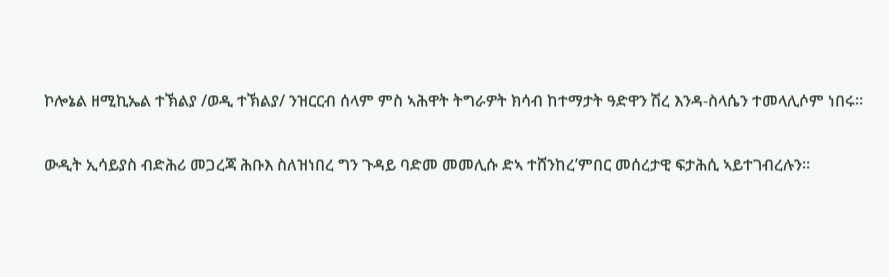ኮሎኔል ዘሚኪኤል ተኽልያ /ወዲ ተኽልያ/ ንዝርርብ ሰላም ምስ ኣሕዋት ትግራዎት ክሳብ ከተማታት ዓድዋን ሽረ እንዳ-ስላሴን ተመላሊሶም ነበሩ።

ውዲት ኢሳይያስ ብድሕሪ መጋረጃ ሕቡእ ስለዝነበረ ግን ጉዳይ ባድመ መመሊሱ ድኣ ተሸንከረ’ምበር መሰረታዊ ፍታሕሲ ኣይተገብረሉን።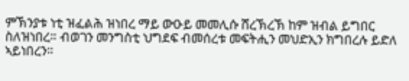ምኽንያቱ ነቲ ዝፈልሕ ዝነበረ ማይ ውዑይ መመሊሱ ሸረኽረኽ ከም ዝብል ይግበር ስለዝነበረ። ብወገን መንግስቲ ህግደፍ ብመሰረቱ መፍትሒን መህድኢን ክግበረሉ ይድለ ኣይነበረን።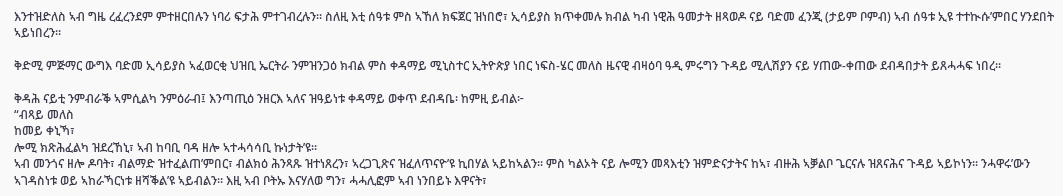እንተዝድለስ ኣብ ግዜ ረፈረንደም ምተዘርበሉን ነባሪ ፍታሕ ምተገብረሉን። ስለዚ እቲ ሰዓቱ ምስ ኣኸለ ክፍጀር ዝነበሮ፣ ኢሳይያስ ክጥቀመሉ ክብል ካብ ነዊሕ ዓመታት ዘጻወዶ ናይ ባድመ ፈንጂ (ታይም ቦምብ) ኣብ ሰዓቱ ኢዩ ተተኲሱ’ምበር ሃንደበት ኣይነበረን።

ቅድሚ ምጅማር ውግእ ባድመ ኢሳይያስ ኣፈወርቂ ህዝቢ ኤርትራ ንምዝንጋዕ ክብል ምስ ቀዳማይ ሚኒስተር ኢትዮጵያ ነበር ነፍስ-ሄር መለስ ዜናዊ ብዛዕባ ዓዲ ምሩግን ጉዳይ ሚሊሽያን ናይ ሃጠው-ቀጠው ደብዳበታት ይጸሓሓፍ ነበረ።

ቅዳሕ ናይቲ ንምብራቕ ኣምሲልካ ንምዕራብ፤ እንጣጢዕ ንዘርእ ኣለና ዝዓይነቱ ቀዳማይ ወቀጥ ደብዳቤ፡ ከምዚ ይብል፦
“ብጻይ መለስ
ከመይ ቀኒኻ፣
ሎሚ ክጽሕፈልካ ዝደረኸኒ፣ ኣብ ከባቢ ባዳ ዘሎ ኣተሓሳሳቢ ኩነታት’ዩ።
ኣብ መንጎና ዘሎ ዶባት፣ ብልማድ ዝተፈልጠ’ምበር፣ ብልክዕ ሕንጻጹ ዝተነጸረን፣ ኣረጋጊጽና ዝፈለጥናዮ’ዩ ኪበሃል ኣይከኣልን። ምስ ካልኦት ናይ ሎሚን መጻእቲን ዝምድናታትና ከኣ፣ ብዙሕ ኣቓልቦ ጌርናሉ ዝጸናሕና ጉዳይ ኣይኮነን። ንሓዋሩ’ውን ኣገዳስነቱ ወይ ኣከራኻርነቱ ዘሻቕል’ዩ ኣይብልን። እዚ ኣብ ቦትኡ እናሃለወ ግን፣ ሓሓሊፎም ኣብ ነንበይኑ እዋናት፣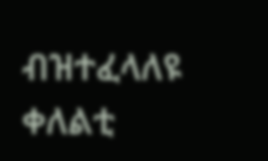ብዝተፈላለዩ ቀለልቲ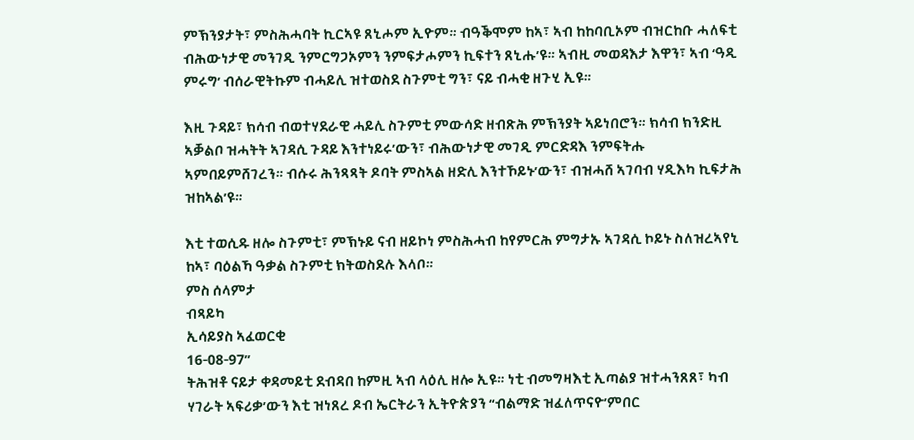ምኽንያታት፣ ምስሕሓባት ኪርኣዩ ጸኒሖም ኢዮም። ብዓቕሞም ከኣ፣ ኣብ ከከባቢኦም ብዝርከቡ ሓለፍቲ ብሕውነታዊ መንገዲ ንምርግጋኦምን ንምፍታሖምን ኪፍተን ጸኒሑ’ዩ። ኣብዚ መወዳእታ እዋን፣ ኣብ ‘ዓዲ ምሩግ’ ብሰራዊትኩም ብሓይሊ ዝተወስደ ስጉምቲ ግን፣ ናይ ብሓቂ ዘጉሂ ኢዩ።

እዚ ጉዳይ፣ ክሳብ ብወተሃደራዊ ሓይሊ ስጉምቲ ምውሳድ ዘብጽሕ ምኽንያት ኣይነበሮን። ክሳብ ክንድዚ ኣቓልቦ ዝሓትት ኣገዳሲ ጉዳይ እንተነይሩ’ውን፣ ብሕውነታዊ መገዲ ምርድዳእ ንምፍትሑ ኣምበይምሸገረን። ብሱሩ ሕንጻጻት ዶባት ምስኣል ዘድሊ እንተኾይኑ’ውን፣ ብዝሓሸ ኣገባብ ሃዲእካ ኪፍታሕ ዝከኣል’ዩ።

እቲ ተወሲዱ ዘሎ ስጉምቲ፣ ምኽኑይ ናብ ዘይኮነ ምስሕሓብ ከየምርሕ ምግታኡ ኣገዳሲ ኮይኑ ስለዝረኣየኒ ከኣ፣ ባዕልኻ ዓቃል ስጉምቲ ክትወስደሉ እላቦ።
ምስ ሰላምታ
ብጻይካ
ኢሳይያስ ኣፈወርቂ
16-08-97’’
ትሕዝቶ ናይታ ቀዳመይቲ ደብዳበ ከምዚ ኣብ ላዕሊ ዘሎ ኢዩ። ነቲ ብመግዛእቲ ኢጣልያ ዝተሓንጸጸ፣ ካብ ሃገራት ኣፍሪቃ’ውን እቲ ዝነጸረ ዶብ ኤርትራን ኢትዮጵያን “ብልማድ ዝፈለጥናዮ’ምበር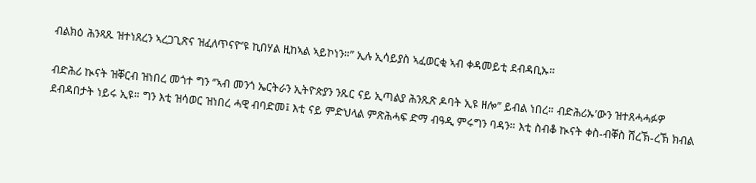ብልክዕ ሕንጻጹ ዝተነጸረን ኣረጋጊጽና ዝፈለጥናዮ’ዩ ኪበሃል ዚከኣል ኣይኮነን።’’ ኢሉ ኢሳይያስ ኣፈወርቂ ኣብ ቀዳመይቲ ደብዳቢኡ።

ብድሕሪ ኲናት ዝቐርብ ዝነበረ መጎተ ግን ‘’ኣብ መንጎ ኤርትራን ኢትዮጵያን ንጹር ናይ ኢጣልያ ሕንጹጽ ዶባት ኢዩ ዘሎ’’ ይብል ነበረ። ብድሕሪኡ’ውን ዝተጸሓሓፉዎ ደብዳበታት ነይሩ ኢዩ። ግን እቲ ዝሳወር ዝነበረ ሓዊ ብባድመ፤ እቲ ናይ ምድህላል ምጽሕሓፍ ድማ ብዓዲ ምሩግን ባዳን። እቲ ስብቆ ኲናት ቀስ-ብቐስ ሸረኽ-ረኽ ክብል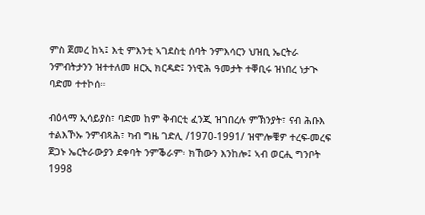ምስ ጀመረ ከኣ፤ እቲ ምእንቲ ኣገደስቲ ሰባት ንምእሳርን ህዝቢ ኤርትራ ንምብትታንን ዝተተለመ ዘርኢ ክርዳድ፤ ንነዊሕ ዓመታት ተቐቢሩ ዝነበረ ነታጒ ባድመ ተተኮሰ።

ብዕላማ ኢሳይያስ፣ ባድመ ከም ቅብርቲ ፈንጂ ዝገበረሉ ምኽንያት፣ ናብ ሕቡእ ተልእኾኡ ንምብጻሕ፣ ካብ ግዜ ገድሊ /1970-1991/ ዝሞሎቑዎ ተረፍ-መረፍ ጀጋኑ ኤርትራውያን ደቀባት ንምቕራም፡ ክኸውን እንከሎ፤ ኣብ ወርሒ ግንቦት 1998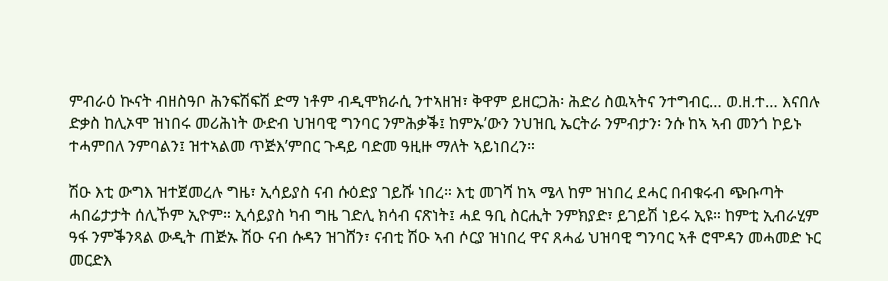ምብራዕ ኲናት ብዘስዓቦ ሕንፍሽፍሽ ድማ ነቶም ብዲሞክራሲ ንተኣዘዝ፣ ቅዋም ይዘርጋሕ፡ ሕድሪ ስዉኣትና ንተግብር… ወ.ዘ.ተ… እናበሉ ድቃስ ከሊኦሞ ዝነበሩ መሪሕነት ውድብ ህዝባዊ ግንባር ንምሕቃቕ፤ ከምኡ’ውን ንህዝቢ ኤርትራ ንምብታን፡ ንሱ ከኣ ኣብ መንጎ ኮይኑ ተሓምበለ ንምባልን፤ ዝተኣልመ ጥጅእ’ምበር ጉዳይ ባድመ ዓዚዙ ማለት ኣይነበረን።

ሽዑ እቲ ውግእ ዝተጀመረሉ ግዜ፣ ኢሳይያስ ናብ ሱዕድያ ገይሹ ነበረ። እቲ መገሻ ከኣ ሜላ ከም ዝነበረ ደሓር በብቁሩብ ጭቡጣት ሓበሬታታት ሰሊኾም ኢዮም። ኢሳይያስ ካብ ግዜ ገድሊ ክሳብ ናጽነት፤ ሓደ ዓቢ ስርሒት ንምክያድ፣ ይገይሽ ነይሩ ኢዩ። ከምቲ ኢብራሂም ዓፋ ንምቕንጻል ውዲት ጠጅኡ ሽዑ ናብ ሱዳን ዝገሸን፣ ናብቲ ሽዑ ኣብ ሶርያ ዝነበረ ዋና ጸሓፊ ህዝባዊ ግንባር ኣቶ ሮሞዳን መሓመድ ኑር መርድእ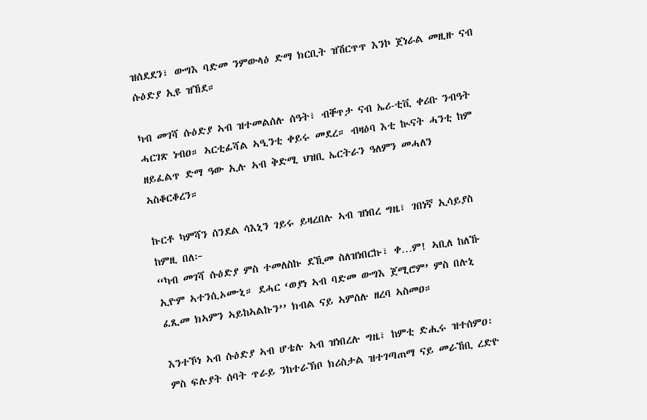ዝሰደደን፣ ውግእ ባድመ ንምውላዕ ድማ ክርቢት ዝሽርጥጥ እንኮ ጀነራል መዚዙ ናብ ሱዕድያ ኢዩ ዝኸደ።

ካብ መገሻ ሱዕድያ ኣብ ዝተመልሰሉ ሰዓት፣ ብቐጥታ ናብ ኤሪ-ቲቪ ቀሪቡ ንብዓት ሓርገጽ ነብዐ። ኣርቲፊሻል ኣዒንቲ ቀይሩ መደረ። ብዛዕባ እቲ ኲናት ሓንቲ ከም ዘይፈልጥ ድማ ዓው ኢሉ ኣብ ቅድሚ ህዝቢ ኤርትራን ዓለምን መሓለን ኣስቆርቆረን።

ኩርቶ ካምሻን ሰንደል ሳእኒን ገይሩ ይዛረበሉ ኣብ ዝነበረ ግዜ፣ ገበነኛ ኢሳይያስ ከምዚ በለ፦
“ካብ መገሻ ሱዕድያ ምስ ተመለስኩ ደኺመ ስለዝነበርኩ፣ ቀ…ም! ኣቢለ ከለኹ ኢዮም ኣተንሲኦሙኒ። ደሓር ‘ወያነ ኣብ ባድመ ውግእ ጀሚሮም’ ምስ በሉኒ ፈጺመ ክኣምን ኣይከኣልኩን’’ ክብል ናይ ኣምሰሉ ዘረባ ኣስመዐ።

እንተኾነ ኣብ ሱዕድያ ኣብ ሆቴሉ ኣብ ዝነበረሉ ግዜ፣ ከምቲ ድሒሩ ዝተሰምዐ፡ ምስ ፍሉያት ሰባት ጥራይ ንከተራኽቦ ክሪስታል ዝተገጣጠማ ናይ መራኸቢ ረድዮ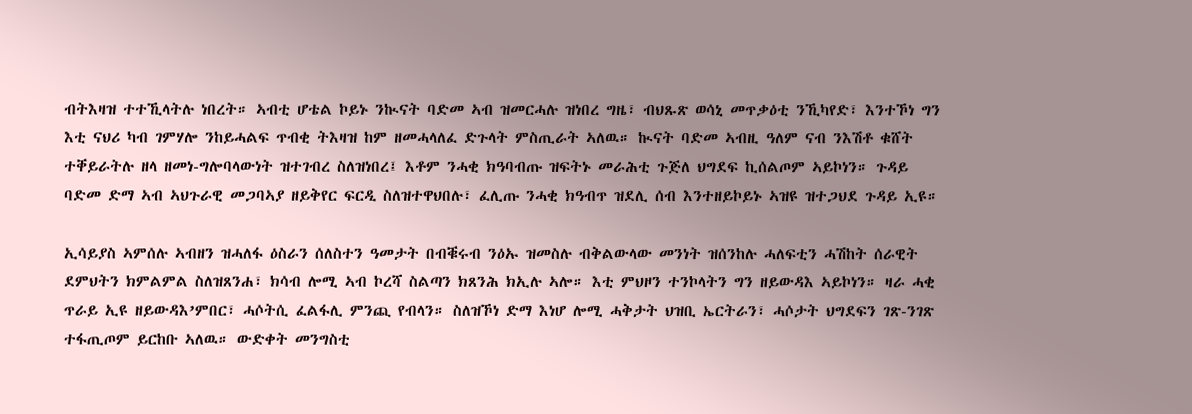ብትእዛዝ ተተኺላትሉ ነበረት። ኣብቲ ሆቴል ኮይኑ ንኲናት ባድመ ኣብ ዝመርሓሉ ዝነበረ ግዜ፣ ብህጹጽ ወሳኒ መጥቃዕቲ ንኺካየድ፣ እንተኾነ ግን እቲ ናህሪ ካብ ገምሃሎ ንከይሓልፍ ጥብቂ ትእዛዝ ከም ዘመሓላለፈ ድጉላት ምስጢራት ኣለዉ። ኲናት ባድመ ኣብዚ ዓለም ናብ ንእሽቶ ቁሸት ተቐይራትሉ ዘላ ዘመነ-ግሎባላውነት ዝተገብረ ስለዝነበረ፤ እቶም ንሓቂ ክዓባብጡ ዝፍትኑ መራሕቲ ጉጅለ ህግደፍ ኪሰልጦም ኣይኮነን። ጉዳይ ባድመ ድማ ኣብ ኣህጉራዊ መጋባኣያ ዘይቅየር ፍርዲ ስለዝተዋህበሉ፣ ፈሊጡ ንሓቂ ክዓብጥ ዝደሊ ሰብ እንተዘይኮይኑ ኣዝዩ ዝተጋህደ ጉዳይ ኢዩ።

ኢሳይያስ ኣምሰሉ ኣብዘን ዝሓለፋ ዕስራን ሰለስተን ዓመታት በብቑሩብ ንዕኡ ዝመስሉ ብቅልውላው መንነት ዝሰንከሉ ሓለፍቲን ሓሽከት ሰራዊት ደምህትን ክምልምል ስለዝጸንሐ፣ ክሳብ ሎሚ ኣብ ኮረሻ ስልጣን ክጸንሕ ክኢሉ ኣሎ። እቲ ምህዞን ተንኮላትን ግን ዘይውዳእ ኣይኮነን። ዛራ ሓቂ ጥራይ ኢዩ ዘይውዳእ’ምበር፣ ሓሶትሲ ፈልፋሊ ምንጪ የብላን። ስለዝኾነ ድማ እነሆ ሎሚ ሓቅታት ህዝቢ ኤርትራን፣ ሓሶታት ህግደፍን ገጽ-ንገጽ ተፋጢጦም ይርከቡ ኣለዉ። ውድቀት መንግስቲ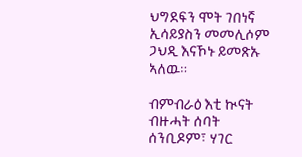ህግደፍን ሞት ገበነኛ ኢሳይያስን መመሊሶም ጋህዲ እናኾኑ ይመጽኡ ኣለዉ።

ብምብራዕ እቲ ኲናት ብዙሓት ሰባት ሰንቢዶም፣ ሃገር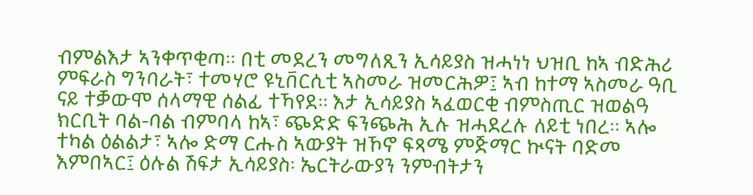ብምልእታ ኣንቀጥቂጣ። በቲ መደረን መግለጺን ኢሳይያስ ዝሓነነ ህዝቢ ከኣ ብድሕሪ ምፍራስ ግንባራት፣ ተመሃሮ ዩኒቨርሲቲ ኣስመራ ዝመርሕዎ፤ ኣብ ከተማ ኣስመራ ዓቢ ናይ ተቓውሞ ሰላማዊ ሰልፊ ተኻየደ። እታ ኢሳይያስ ኣፈወርቂ ብምስጢር ዝወልዓ ክርቢት ባል-ባል ብምባላ ከኣ፣ ጭድድ ፍንጭሕ ኢሉ ዝሓደረሉ ለይቲ ነበረ። ኣሎ ተካል ዕልልታ፣ ኣሎ ድማ ርሑስ ኣውያት ዝኾኖ ፍጻሜ ምጅማር ኲናት ባድመ እምበኣር፤ ዕሉል ሽፍታ ኢሳይያስ፡ ኤርትራውያን ንምብትታን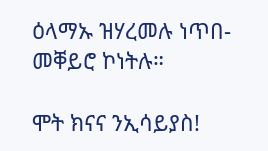ዕላማኡ ዝሃረመሉ ነጥበ-መቐይሮ ኮነትሉ።

ሞት ክናና ንኢሳይያስ!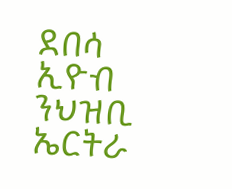ደበሳ ኢዮብ ንህዝቢ ኤርትራ